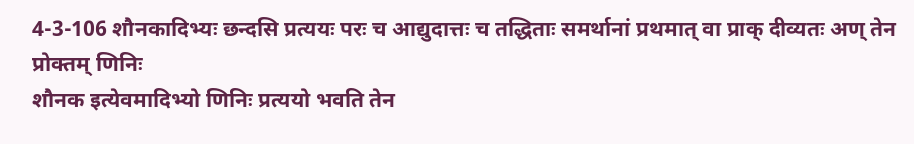4-3-106 शौनकादिभ्यः छन्दसि प्रत्ययः परः च आद्युदात्तः च तद्धिताः समर्थानां प्रथमात् वा प्राक् दीव्यतः अण् तेन प्रोक्तम् णिनिः
शौनक इत्येवमादिभ्यो णिनिः प्रत्ययो भवति तेन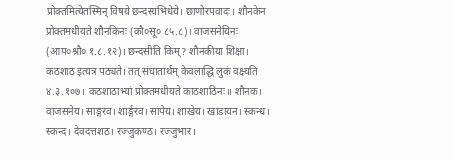प्रोक्तमित्येतस्मिन् विषये छन्दस्यभिधेये। छाणोरपवादः। शौनकेन प्रोक्तमधीयते शौनकिनः (कौ०सू० ८५.८)। वाजसनेयिनः (आप०श्रौ० १.८.१२)। छन्दसीति किम्? शौनकीया शिक्षा। कठशाठ इत्यत्र पठ्यते। तत् संघातार्थम् केवलाद्धि लुकं वक्ष्यति ४.३.१०७। कठशाठाभ्यां प्रोक्तमधीयते काठशाठिनः॥ शौनक। वाजसनेय। साङ्गरव। शार्ङ्गरव। सांपेय। शाखेय। खाडायन। स्कन्ध। स्कन्द। देवदत्तशठ। रज्जुकण्ठ। रज्जुभार।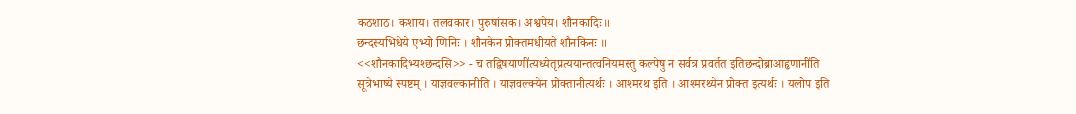कठशाठ। कशाय। तलवकार। पुरुषांसक। अश्वपेय। शौनकादिः॥
छन्दस्यभिधेये एभ्यो णिनिः । शौनकेन प्रोक्तमधीयते शौनकिनः ॥
<<शौनकादिभ्यश्छन्दसि>> - च तद्विषयाणी॑त्यध्येतृप्रत्ययान्तत्वनियमस्तु कल्पेषु न सर्वत्र प्रवर्तत इतिछन्दोब्राआहृणानी॑ति सूत्रेभाष्ये स्पष्टम् । याज्ञवल्कानीति । याज्ञवल्क्येन प्रोक्तानीत्यर्थः । आश्मरथ इति । आश्मरथ्येन प्रोक्त इत्यर्थः । यलोप इति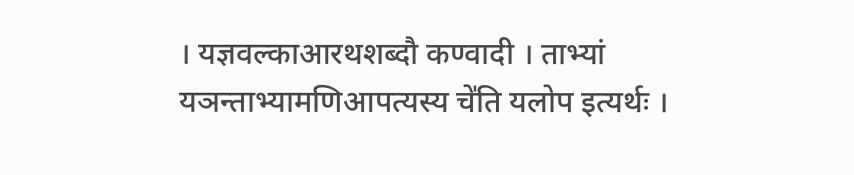। यज्ञवल्काआरथशब्दौ कण्वादी । ताभ्यां यञन्ताभ्यामणिआपत्यस्य चे॑ति यलोप इत्यर्थः ।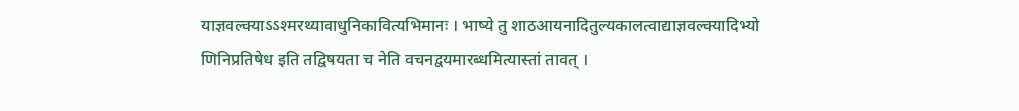याज्ञवल्क्याऽऽश्मरथ्यावाधुनिकावित्यभिमानः । भाष्ये तु शाठआयनादितुल्यकालत्वाद्याज्ञवल्क्यादिभ्यो णिनिप्रतिषेध इति तद्विषयता च नेति वचनद्वयमारब्धमित्यास्तां तावत् ।